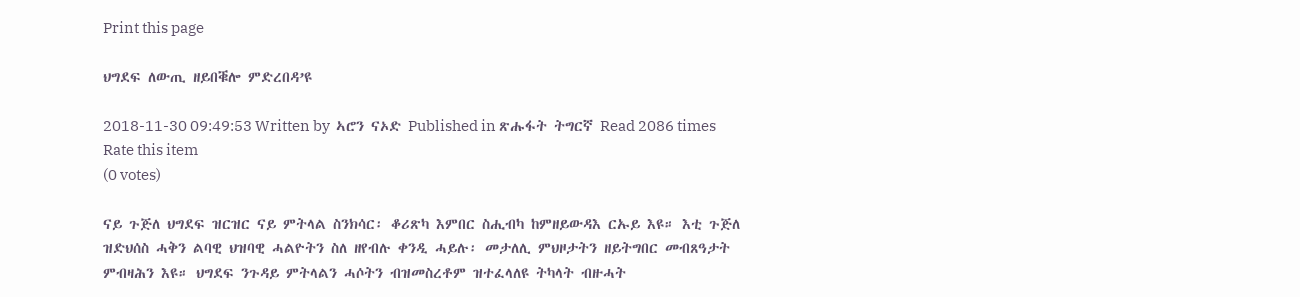Print this page

ህግደፍ ለውጢ ዘይበቑሎ ምድረበዳ’ዩ

2018-11-30 09:49:53 Written by  ኣሮን ናኦድ Published in ጽሑፋት ትግርኛ Read 2086 times
Rate this item
(0 votes)

ናይ ጉጅለ ህግደፍ ዝርዝር ናይ ምትላል ስንክሳር፡ ቆሪጽካ እምበር ስሒብካ ከምዘይውዳእ ርኡይ እዩ። እቲ ጉጅለ ዝድህሰስ ሓቅን ልባዊ ህዝባዊ ሓልዮትን ስለ ዘየብሉ ቀንዲ ሓይሉ፡ መታለሊ ምህዞታትን ዘይትግበር መብጸዓታት ምብዛሕን እዩ። ህግደፍ ንጉዳይ ምትላልን ሓሶትን ብዝመስረቶም ዝተፈላለዩ ትካላት ብዙሓት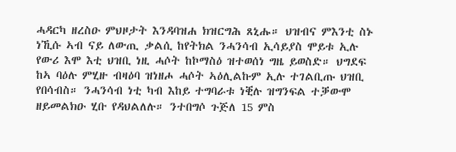ሓዳርካ ዘረስዑ ምህዞታት እንዳባዝሐ ክዝርግሕ ጸኒሑ። ህዝብና ምእንቲ ስኑ ነኺሱ ኣብ ናይ ለውጢ ቃልሲ ከየትክል ንሓንሳብ ኢሳይያስ ሞይቱ ኢሉ የውሪ እሞ እቲ ህዝቢ ነዚ ሓሶት ከኮማስዕ ዝተወሰነ ግዜ ይወስድ። ህግደፍ ከኣ ባዕሉ ምሂዙ ብዛዕባ ዝነዘሖ ሓሶት ኣዕሊልኩም ኢሉ ተገልቢጡ ህዝቢ የበሳብስ። ንሓንሳብ ነቲ ካብ እከይ ተግባራቱ ነቒሉ ዝግንፍል ተቓውሞ ዘይመልክዑ ሂቡ የዳህልለሉ። ንተበግሶ ጉጅለ 15 ምስ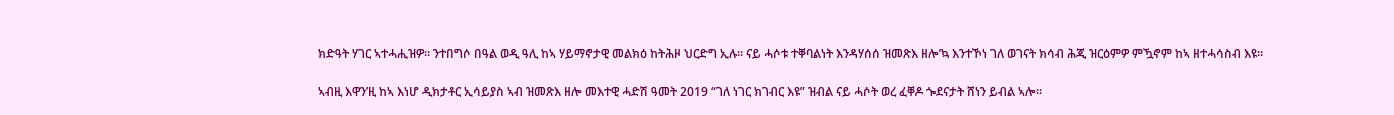ክድዓት ሃገር ኣተሓሒዝዎ። ንተበግሶ በዓል ወዲ ዓሊ ከኣ ሃይማኖታዊ መልክዕ ከትሕዞ ህርድግ ኢሉ። ናይ ሓሶቱ ተቐባልነት እንዳሃሰሰ ዝመጽእ ዘሎ’ኳ እንተኾነ ገለ ወገናት ክሳብ ሕጂ ዝርዕምዎ ምዃኖም ከኣ ዘተሓሳስብ እዩ።

ኣብዚ እዋን’ዚ ከኣ እነሆ ዲክታቶር ኢሳይያስ ኣብ ዝመጽእ ዘሎ መእተዊ ሓድሽ ዓመት 2019 “ገለ ነገር ክገብር እዩ” ዝብል ናይ ሓሶት ወረ ፈቐዶ ጐደናታት ሸነን ይብል ኣሎ።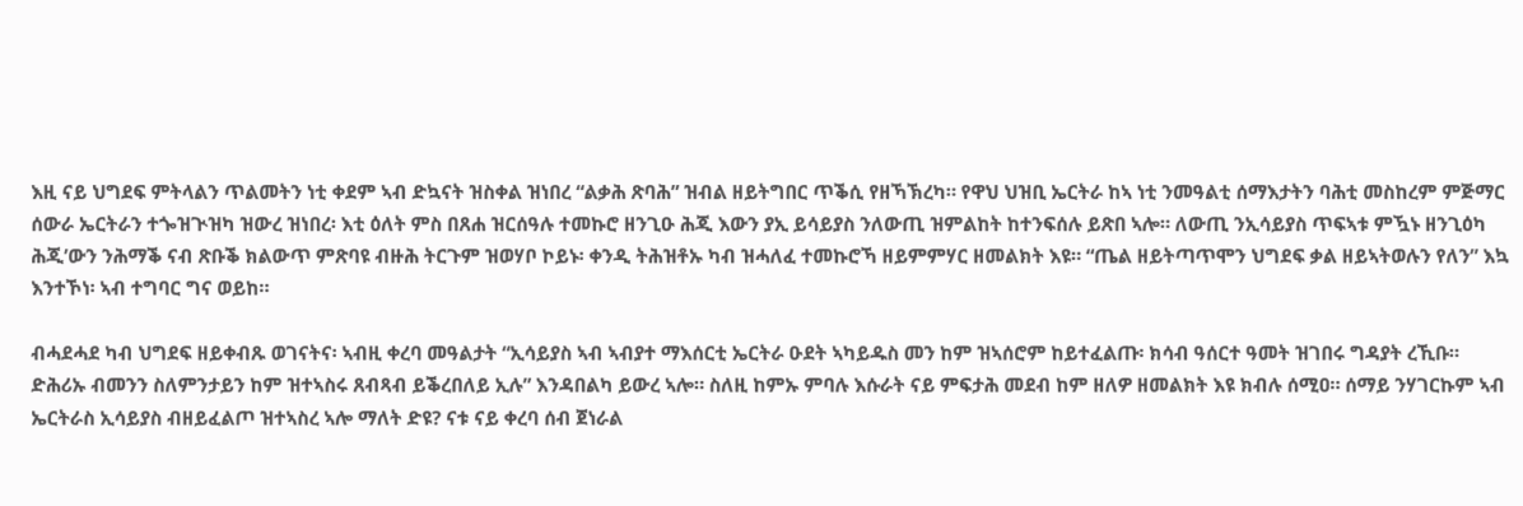እዚ ናይ ህግደፍ ምትላልን ጥልመትን ነቲ ቀደም ኣብ ድኳናት ዝስቀል ዝነበረ “ልቃሕ ጽባሕ” ዝብል ዘይትግበር ጥቕሲ የዘኻኽረካ። የዋህ ህዝቢ ኤርትራ ከኣ ነቲ ንመዓልቲ ሰማእታትን ባሕቲ መስከረም ምጅማር ሰውራ ኤርትራን ተጐዝጒዝካ ዝውረ ዝነበረ፡ እቲ ዕለት ምስ በጸሐ ዝርሰዓሉ ተመኩሮ ዘንጊዑ ሕጂ እውን ያኢ ይሳይያስ ንለውጢ ዝምልከት ከተንፍሰሉ ይጽበ ኣሎ። ለውጢ ንኢሳይያስ ጥፍኣቱ ምዃኑ ዘንጊዕካ ሕጂ’ውን ንሕማቕ ናብ ጽቡቕ ክልውጥ ምጽባዩ ብዙሕ ትርጉም ዝወሃቦ ኮይኑ፡ ቀንዲ ትሕዝቶኡ ካብ ዝሓለፈ ተመኩሮኻ ዘይምምሃር ዘመልክት እዩ። “ጤል ዘይትጣጥሞን ህግደፍ ቃል ዘይኣትወሉን የለን” እኳ እንተኾነ፡ ኣብ ተግባር ግና ወይከ።

ብሓደሓደ ካብ ህግደፍ ዘይቀብጹ ወገናትና፡ ኣብዚ ቀረባ መዓልታት “ኢሳይያስ ኣብ ኣብያተ ማእሰርቲ ኤርትራ ዑደት ኣካይዱስ መን ከም ዝኣሰሮም ከይተፈልጡ፡ ክሳብ ዓሰርተ ዓመት ዝገበሩ ግዳያት ረኺቡ። ድሕሪኡ ብመንን ስለምንታይን ከም ዝተኣስሩ ጸብጻብ ይቕረበለይ ኢሉ” እንዳበልካ ይውረ ኣሎ። ስለዚ ከምኡ ምባሉ እሱራት ናይ ምፍታሕ መደብ ከም ዘለዎ ዘመልክት እዩ ክብሉ ሰሚዐ። ሰማይ ንሃገርኩም ኣብ ኤርትራስ ኢሳይያስ ብዘይፈልጦ ዝተኣስረ ኣሎ ማለት ድዩ? ናቱ ናይ ቀረባ ሰብ ጀነራል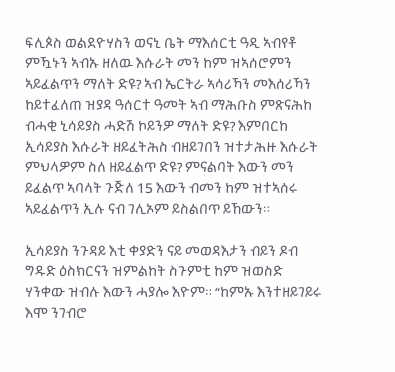ፍሊጶስ ወልደዮሃስን ወናኒ ቤት ማእሰርቲ ዓዲ ኣብየቶ ምዃኑን ኣብኡ ዘለዉ እሱራት መን ከም ዝኣሰሮምን ኣይፈልጥን ማለት ድዩ? ኣብ ኤርትራ ኣሳሪኻን መእሰሪኻን ከይተፈለጠ ዝያዳ ዓሰርተ ዓመት ኣብ ማሕቡስ ምጽናሕከ ብሓቂ ኒሳይያስ ሓድሽ ኮይንዎ ማለት ድዩ? እምበርከ ኢሳይያስ እሱራት ዘይፈትሕስ ብዘይገበን ዝተታሕዙ እሱራት ምህላዎም ስለ ዘይፈልጥ ድዩ? ምናልባት እውን መን ይፈልጥ ኣባላት ጉጅለ 15 እውን ብመን ከም ዝተኣሰሩ ኣይፈልጥን ኢሉ ናብ ገሊኦም ይስልበጥ ይኸውን።

ኢሳይያስ ንጉዳይ እቲ ቀያድን ናይ መወዳእታን ብይን ዶብ ግዱድ ዕስክርናን ዝምልከት ስጉምቲ ከም ዝወስድ ሃንቀው ዝብሉ እውን ሓያሎ እዮም። “ከምኡ እንተዘይገይሩ እሞ ንገብሮ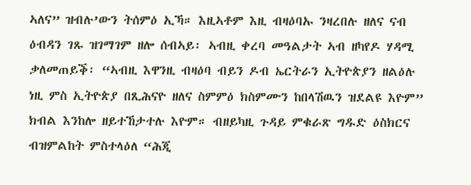ኣለና” ዝብሉ’ውን ትሰምዕ ኢኻ። እዚኣቶም እዚ ብዛዕባኡ ንዛረበሉ ዘለና ናብ ዕብዳን ገጹ ዝገማገም ዘሎ ሰብኣይ፡ ኣብዚ ቀረባ መዓልታት ኣብ ዘካየዶ ሃዳሚ ቃለመጠይቕ፡ “ኣብዚ እዋንዚ ብዛዕባ ብይን ዶብ ኤርትራን ኢትዮጵያን ዘልዕሉ ነዚ ምስ ኢትዮጵያ በጺሕናዮ ዘለና ስምምዕ ክስምሙን ከበላሽዉን ዝደልዩ እዮም” ክብል እንከሎ ዘይተኸታተሉ እዮም። ብዘይካዚ ጉዳይ ምቁራጽ ግዱድ ዕስክርና ብዝምልከት ምስተላዕለ “ሕጂ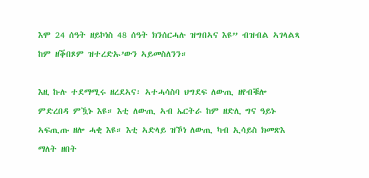እሞ 24 ሰዓት ዘይኮነስ 48 ሰዓት ክንሰርሓሉ ዝግበኣና እዩ” ብዝብል ኣገላልጻ ከም ዘቕበጾም ዝተረድኡ’ውን ኣይመስለንን።

እዚ ኩሉ ተደማሚሩ ዘረደኣና፡ ኣተሓሳስባ ህግደፍ ለውጢ ዘየብቑሎ ምድረበዳ ምዃኑ እዩ። እቲ ለውጢ ኣብ ኤርትራ ከም ዘድሊ ግና ዓይኑ ኣፍጢጡ ዘሎ ሓቂ እዩ። እቲ ኣድላይ ዝኾነ ለውጢ ካብ ኢሳይስ ክመጽእ ማለት ዘበት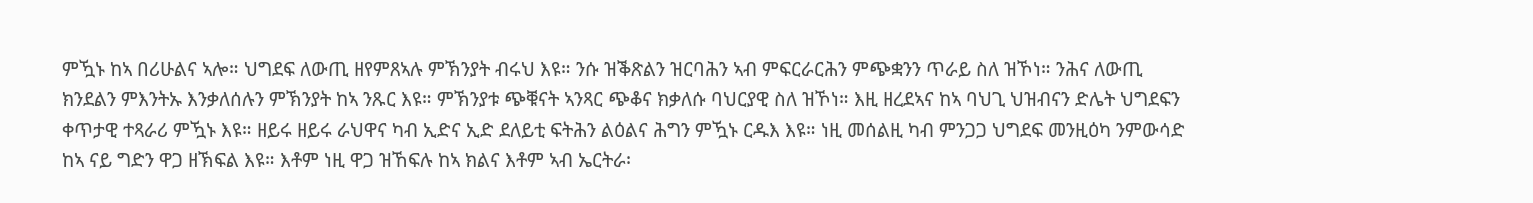ምዃኑ ከኣ በሪሁልና ኣሎ። ህግደፍ ለውጢ ዘየምጸኣሉ ምኽንያት ብሩህ እዩ። ንሱ ዝቕጽልን ዝርባሕን ኣብ ምፍርራርሕን ምጭቋንን ጥራይ ስለ ዝኾነ። ንሕና ለውጢ ክንደልን ምእንትኡ እንቃለሰሉን ምኽንያት ከኣ ንጹር እዩ። ምኽንያቱ ጭቑናት ኣንጻር ጭቆና ክቃለሱ ባህርያዊ ስለ ዝኾነ። እዚ ዘረደኣና ከኣ ባህጊ ህዝብናን ድሌት ህግደፍን ቀጥታዊ ተጻራሪ ምዃኑ እዩ። ዘይሩ ዘይሩ ራህዋና ካብ ኢድና ኢድ ደለይቲ ፍትሕን ልዕልና ሕግን ምዃኑ ርዱእ እዩ። ነዚ መሰልዚ ካብ ምንጋጋ ህግደፍ መንዚዕካ ንምውሳድ ከኣ ናይ ግድን ዋጋ ዘኽፍል እዩ። እቶም ነዚ ዋጋ ዝኸፍሉ ከኣ ክልና እቶም ኣብ ኤርትራ፡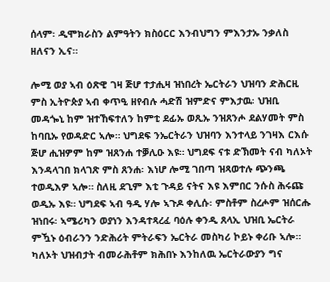ሰላም፡ ዲሞክራስን ልምዓትን ክስዕርር እንብህግን ምእንታኡ ንቃለስ ዘለናን ኢና።

ሎሚ ወያ ኣብ ዕጽዊ ገዛ ጅሆ ተታሒዛ ዝነበረት ኤርትራን ህዝባን ድሕርዚ ምስ ኢትዮጵያ ኣብ ቀጥዒ ዘየብሉ ሓድሽ ዝምድና ምእታዉ፡ ህዝቢ መዳጐኒ ከም ዝተኸፍተለን ከምቲ ደፊኡ ወጺኡ ንዝጸንሖ ደልሃመት ምስ ከባቢኡ የወዳድር ኣሎ። ህግደፍ ንኤርትራን ህዝባን እንተላይ ንገዛእ ርእሱ ጅሆ ሒዝዎም ከም ዝጸንሐ ተቓሊዑ እዩ። ህግደፍ ናቱ ድኽመት ናብ ካለኦት እንዳላገበ ክላገጽ ምስ ጸንሐ፡ እነሆ ሎሚ ገበጣ ዝጻወተሉ ጭንጫ ተወዲእዎ ኣሎ። ስለዚ ደጊም እቲ ጉዳይ ናትና እዩ እምበር ንሱስ ሕሩጩ ወዲኡ እዩ። ህግደፍ ኣብ ዓዲ ሃሎ ኣጉዶ ቀሊሱ፡ ምስቶም ስረሖም ዝሰርሑ ዝነበሩ፡ ኣሜሪካን ወያነን እንዳተጻረፈ ባዕሉ ቀንዲ ጸላኢ ህዝቢ ኤርትራ ምዃኑ ዕብራንን ንድሕሪት ምትራፍን ኤርትራ መስካሪ ኮይኑ ቀሪቡ ኣሎ። ካለኦት ህዝብታት ብመራሕቶም ክሕበኑ እንከለዉ ኤርትራውያን ግና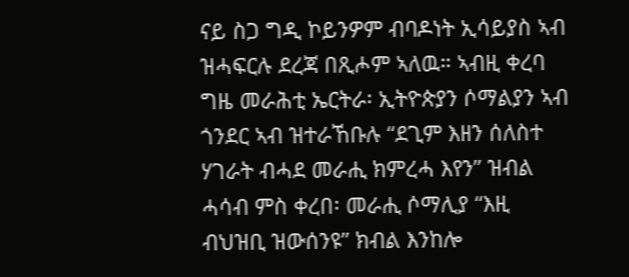ናይ ስጋ ግዲ ኮይንዎም ብባዶነት ኢሳይያስ ኣብ ዝሓፍርሉ ደረጃ በጺሖም ኣለዉ። ኣብዚ ቀረባ ግዜ መራሕቲ ኤርትራ፡ ኢትዮጵያን ሶማልያን ኣብ ጎንደር ኣብ ዝተራኸቡሉ “ደጊም እዘን ሰለስተ ሃገራት ብሓደ መራሒ ክምረሓ እየን” ዝብል ሓሳብ ምስ ቀረበ፡ መራሒ ሶማሊያ “እዚ ብህዝቢ ዝውሰንዩ” ክብል እንከሎ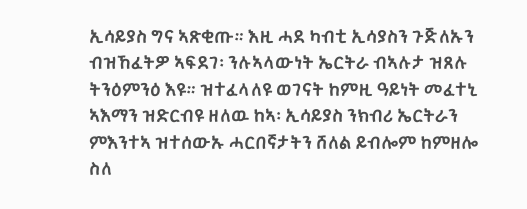ኢሳይያስ ግና ኣጽቂጡ። እዚ ሓደ ካብቲ ኢሳያስን ጉጅለኡን ብዝኸፈትዎ ኣፍደገ፡ ንሉኣላውነት ኤርትራ ብኣሉታ ዝጸሉ ትንዕምንዕ እዩ። ዝተፈላለዩ ወገናት ከምዚ ዓይነት መፈተኒ ኣእማን ዝድርብዩ ዘለዉ ከኣ፡ ኢሳይያስ ንክብሪ ኤርትራን ምእንተኣ ዝተሰውኡ ሓርበኛታትን ሸለል ይብሎም ከምዘሎ ስለ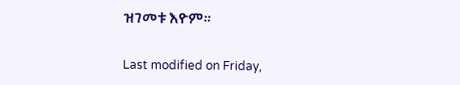ዝገመቱ እዮም።

Last modified on Friday,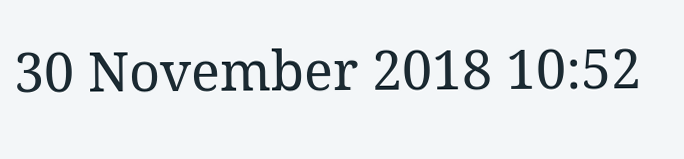30 November 2018 10:52